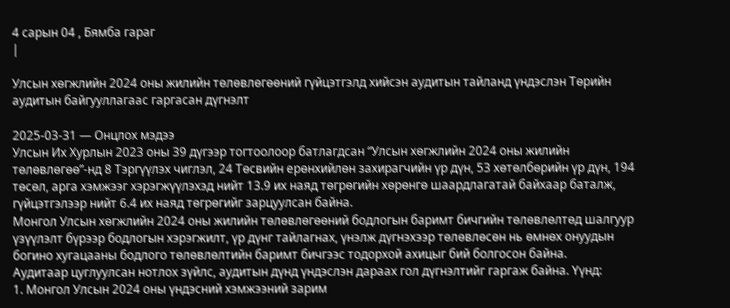4 сарын 04 , Бямба гараг
|

Улсын хөгжлийн 2024 оны жилийн төлөвлөгөөний гүйцэтгэлд хийсэн аудитын тайланд үндэслэн Төрийн аудитын байгууллагаас гаргасан дүгнэлт

2025-03-31 — Онцлох мэдээ
Улсын Их Хурлын 2023 оны 39 дүгээр тогтоолоор батлагдсан “Улсын хөгжлийн 2024 оны жилийн төлөвлөгөө”-нд 8 Тэргүүлэх чиглэл, 24 Төсвийн ерөнхийлөн захирагчийн үр дүн, 53 хөтөлбөрийн үр дүн, 194 төсөл, арга хэмжээг хэрэгжүүлэхэд нийт 13.9 их наяд төгрөгийн хөрөнгө шаардлагатай байхаар баталж, гүйцэтгэлээр нийт 6.4 их наяд төгрөгийг зарцуулсан байна.
Монгол Улсын хөгжлийн 2024 оны жилийн төлөвлөгөөний бодлогын баримт бичгийн төлөвлөлтөд шалгуур үзүүлэлт бүрээр бодлогын хэрэгжилт, үр дүнг тайлагнах, үнэлж дүгнэхээр төлөвлөсөн нь өмнөх онуудын богино хугацааны бодлого төлөвлөлтийн баримт бичгээс тодорхой ахицыг бий болгосон байна.
Аудитаар цуглуулсан нотлох зүйлс, аудитын дүнд үндэслэн дараах гол дүгнэлтийг гаргаж байна. Үүнд:
1. Монгол Улсын 2024 оны үндэсний хэмжээний зарим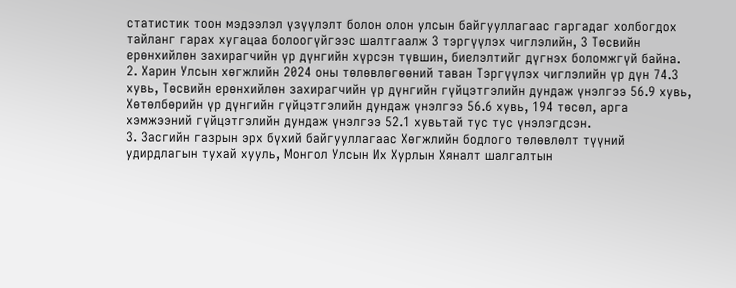статистик тоон мэдээлэл үзүүлэлт болон олон улсын байгууллагаас гаргадаг холбогдох тайланг гарах хугацаа болоогүйгээс шалтгаалж 3 тэргүүлэх чиглэлийн, 3 Төсвийн ерөнхийлөн захирагчийн үр дүнгийн хүрсэн түвшин, биелэлтийг дүгнэх боломжгүй байна.
2. Харин Улсын хөгжлийн 2024 оны төлөвлөгөөний таван Тэргүүлэх чиглэлийн үр дүн 74.3 хувь, Төсвийн ерөнхийлөн захирагчийн үр дүнгийн гүйцэтгэлийн дундаж үнэлгээ 56.9 хувь, Хөтөлбөрийн үр дүнгийн гүйцэтгэлийн дундаж үнэлгээ 56.6 хувь, 194 төсөл, арга хэмжээний гүйцэтгэлийн дундаж үнэлгээ 52.1 хувьтай тус тус үнэлэгдсэн.
3. Засгийн газрын эрх бүхий байгууллагаас Хөгжлийн бодлого төлөвлөлт түүний удирдлагын тухай хууль, Монгол Улсын Их Хурлын Хяналт шалгалтын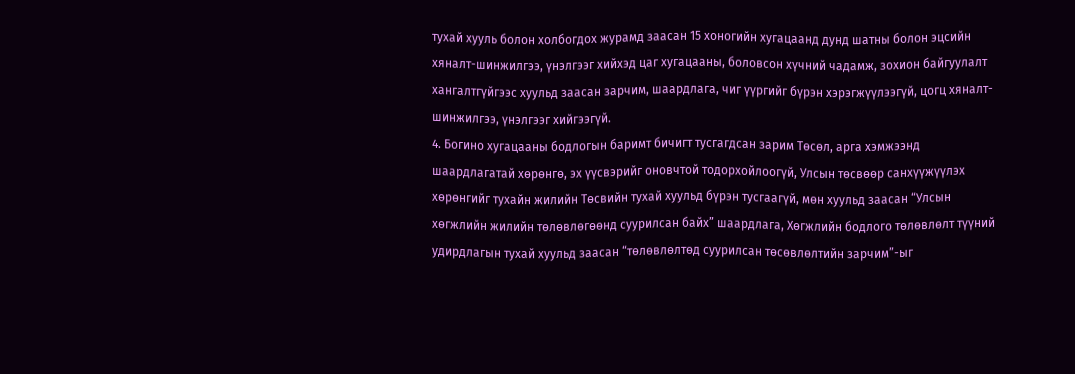тухай хууль болон холбогдох журамд заасан 15 хоногийн хугацаанд дунд шатны болон эцсийн хяналт-шинжилгээ, үнэлгээг хийхэд цаг хугацааны, боловсон хүчний чадамж, зохион байгуулалт хангалтгүйгээс хуульд заасан зарчим, шаардлага, чиг үүргийг бүрэн хэрэгжүүлээгүй, цогц хяналт-шинжилгээ, үнэлгээг хийгээгүй.
4. Богино хугацааны бодлогын баримт бичигт тусгагдсан зарим Төсөл, арга хэмжээнд шаардлагатай хөрөнгө, эх үүсвэрийг оновчтой тодорхойлоогүй, Улсын төсвөөр санхүүжүүлэх хөрөнгийг тухайн жилийн Төсвийн тухай хуульд бүрэн тусгаагүй, мөн хуульд заасан “Улсын хөгжлийн жилийн төлөвлөгөөнд суурилсан байх” шаардлага, Хөгжлийн бодлого төлөвлөлт түүний удирдлагын тухай хуульд заасан “төлөвлөлтөд суурилсан төсөвлөлтийн зарчим”-ыг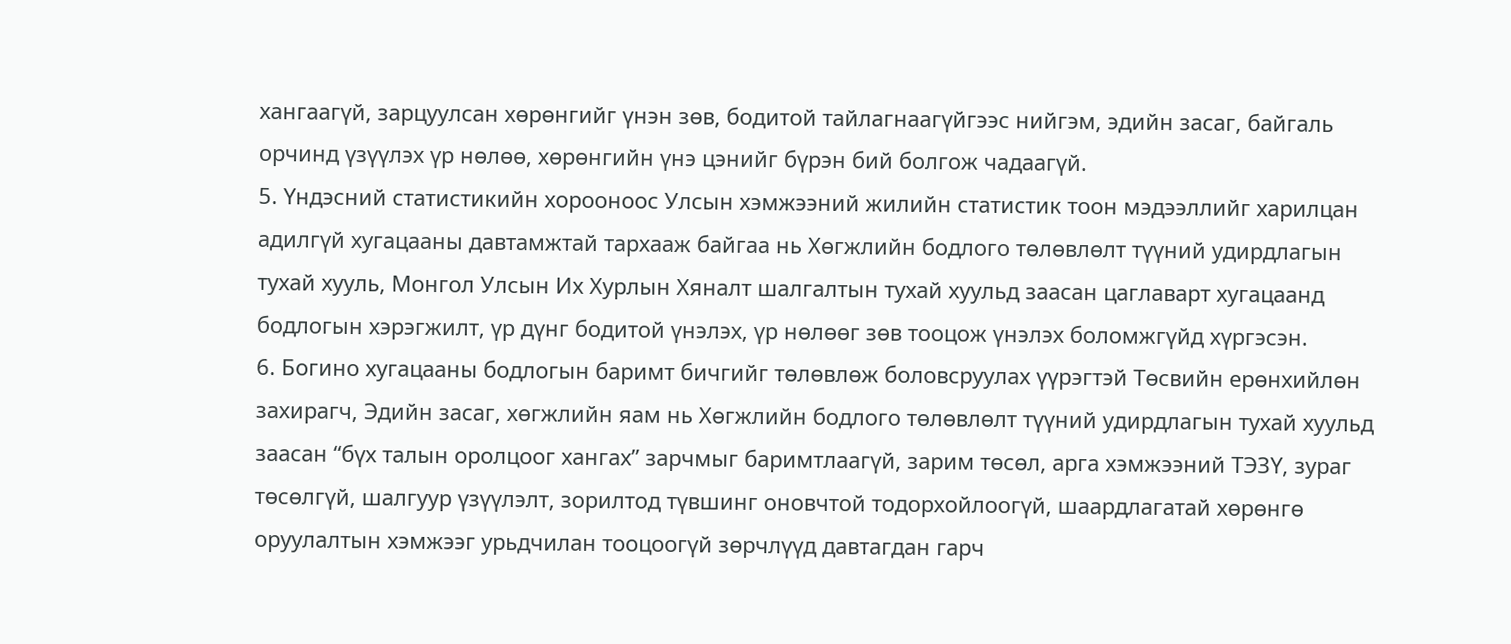хангаагүй, зарцуулсан хөрөнгийг үнэн зөв, бодитой тайлагнаагүйгээс нийгэм, эдийн засаг, байгаль орчинд үзүүлэх үр нөлөө, хөрөнгийн үнэ цэнийг бүрэн бий болгож чадаагүй.
5. Үндэсний статистикийн хорооноос Улсын хэмжээний жилийн статистик тоон мэдээллийг харилцан адилгүй хугацааны давтамжтай тархааж байгаа нь Хөгжлийн бодлого төлөвлөлт түүний удирдлагын тухай хууль, Монгол Улсын Их Хурлын Хяналт шалгалтын тухай хуульд заасан цаглаварт хугацаанд бодлогын хэрэгжилт, үр дүнг бодитой үнэлэх, үр нөлөөг зөв тооцож үнэлэх боломжгүйд хүргэсэн.
6. Богино хугацааны бодлогын баримт бичгийг төлөвлөж боловсруулах үүрэгтэй Төсвийн ерөнхийлөн захирагч, Эдийн засаг, хөгжлийн яам нь Хөгжлийн бодлого төлөвлөлт түүний удирдлагын тухай хуульд заасан “бүх талын оролцоог хангах” зарчмыг баримтлаагүй, зарим төсөл, арга хэмжээний ТЭЗҮ, зураг төсөлгүй, шалгуур үзүүлэлт, зорилтод түвшинг оновчтой тодорхойлоогүй, шаардлагатай хөрөнгө оруулалтын хэмжээг урьдчилан тооцоогүй зөрчлүүд давтагдан гарч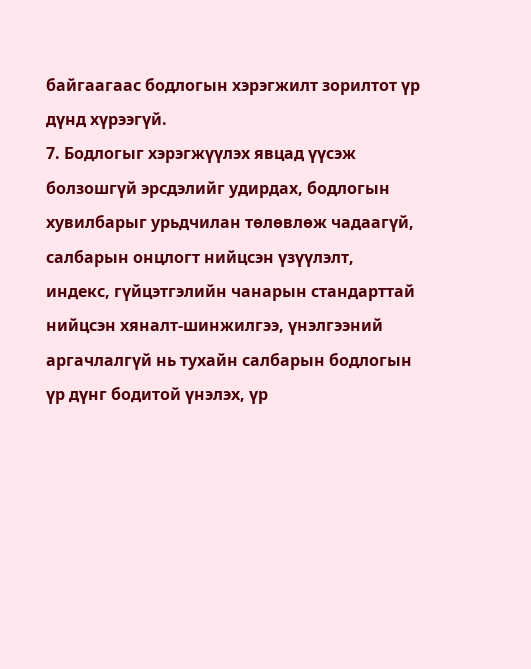байгаагаас бодлогын хэрэгжилт зорилтот үр дүнд хүрээгүй.
7. Бодлогыг хэрэгжүүлэх явцад үүсэж болзошгүй эрсдэлийг удирдах, бодлогын хувилбарыг урьдчилан төлөвлөж чадаагүй, салбарын онцлогт нийцсэн үзүүлэлт, индекс, гүйцэтгэлийн чанарын стандарттай нийцсэн хяналт-шинжилгээ, үнэлгээний аргачлалгүй нь тухайн салбарын бодлогын үр дүнг бодитой үнэлэх, үр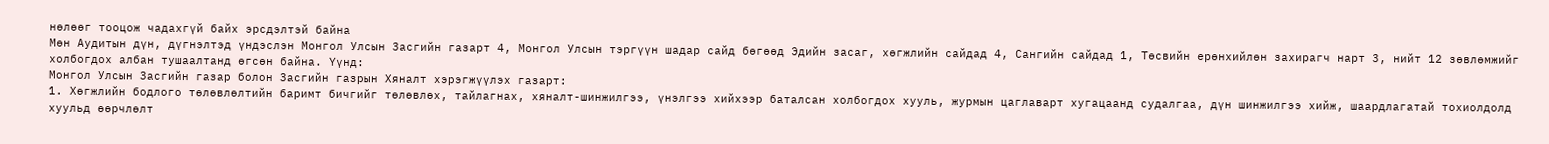нөлөөг тооцож чадахгүй байх эрсдэлтэй байна
Мөн Аудитын дүн, дүгнэлтэд үндэслэн Монгол Улсын Засгийн газарт 4, Монгол Улсын тэргүүн шадар сайд бөгөөд Эдийн засаг, хөгжлийн сайдад 4, Сангийн сайдад 1, Төсвийн ерөнхийлөн захирагч нарт 3, нийт 12 зөвлөмжийг холбогдох албан тушаалтанд өгсөн байна. Үүнд:
Монгол Улсын Засгийн газар болон Засгийн газрын Хяналт хэрэгжүүлэх газарт:
1. Хөгжлийн бодлого төлөвлөлтийн баримт бичгийг төлөвлөх, тайлагнах, хяналт-шинжилгээ, үнэлгээ хийхээр баталсан холбогдох хууль, журмын цаглаварт хугацаанд судалгаа, дүн шинжилгээ хийж, шаардлагатай тохиолдолд хуульд өөрчлөлт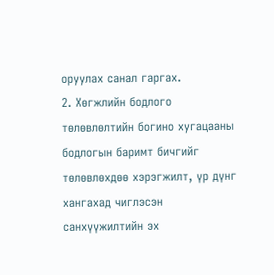оруулах санал гаргах.
2. Хөгжлийн бодлого төлөвлөлтийн богино хугацааны бодлогын баримт бичгийг төлөвлөхдөө хэрэгжилт, үр дүнг хангахад чиглэсэн санхүүжилтийн эх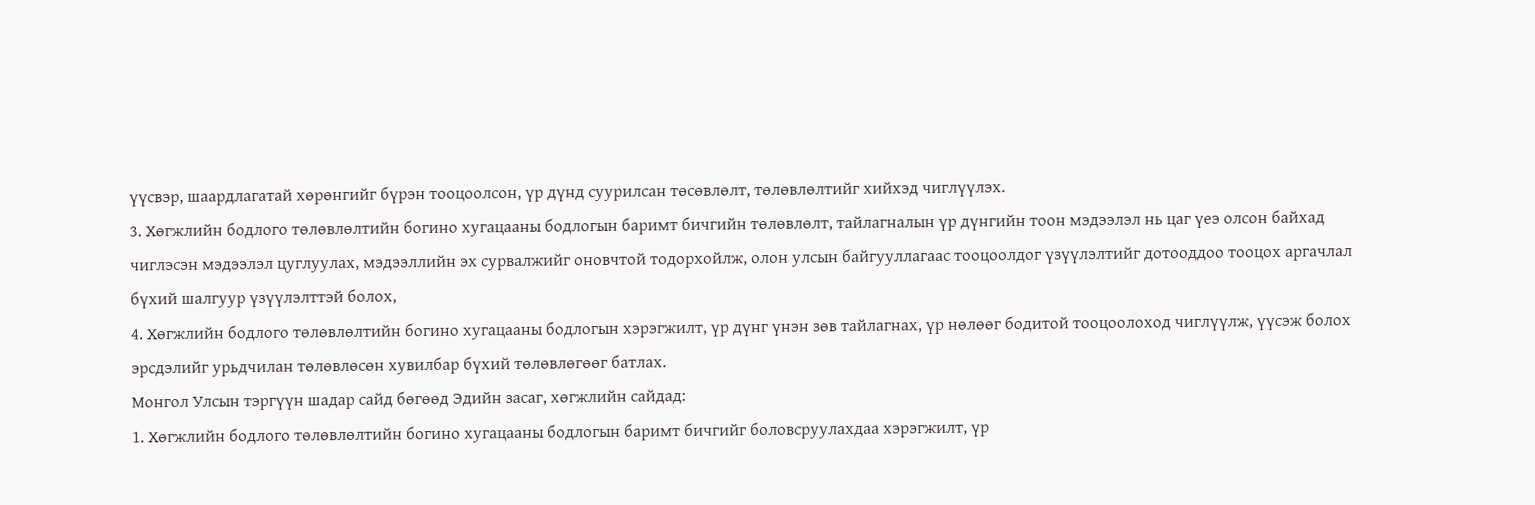үүсвэр, шаардлагатай хөрөнгийг бүрэн тооцоолсон, үр дүнд суурилсан төсөвлөлт, төлөвлөлтийг хийхэд чиглүүлэх.
3. Хөгжлийн бодлого төлөвлөлтийн богино хугацааны бодлогын баримт бичгийн төлөвлөлт, тайлагналын үр дүнгийн тоон мэдээлэл нь цаг үеэ олсон байхад чиглэсэн мэдээлэл цуглуулах, мэдээллийн эх сурвалжийг оновчтой тодорхойлж, олон улсын байгууллагаас тооцоолдог үзүүлэлтийг дотооддоо тооцох аргачлал бүхий шалгуур үзүүлэлттэй болох,
4. Хөгжлийн бодлого төлөвлөлтийн богино хугацааны бодлогын хэрэгжилт, үр дүнг үнэн зөв тайлагнах, үр нөлөөг бодитой тооцоолоход чиглүүлж, үүсэж болох эрсдэлийг урьдчилан төлөвлөсөн хувилбар бүхий төлөвлөгөөг батлах.
Монгол Улсын тэргүүн шадар сайд бөгөөд Эдийн засаг, хөгжлийн сайдад:
1. Хөгжлийн бодлого төлөвлөлтийн богино хугацааны бодлогын баримт бичгийг боловсруулахдаа хэрэгжилт, үр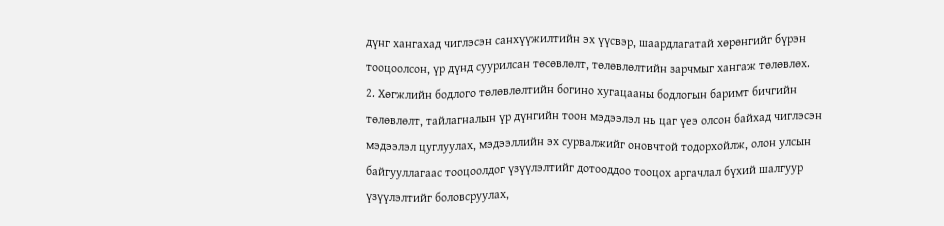дүнг хангахад чиглэсэн санхүүжилтийн эх үүсвэр, шаардлагатай хөрөнгийг бүрэн тооцоолсон, үр дүнд суурилсан төсөвлөлт, төлөвлөлтийн зарчмыг хангаж төлөвлөх.
2. Хөгжлийн бодлого төлөвлөлтийн богино хугацааны бодлогын баримт бичгийн төлөвлөлт, тайлагналын үр дүнгийн тоон мэдээлэл нь цаг үеэ олсон байхад чиглэсэн мэдээлэл цуглуулах, мэдээллийн эх сурвалжийг оновчтой тодорхойлж, олон улсын байгууллагаас тооцоолдог үзүүлэлтийг дотооддоо тооцох аргачлал бүхий шалгуур үзүүлэлтийг боловсруулах,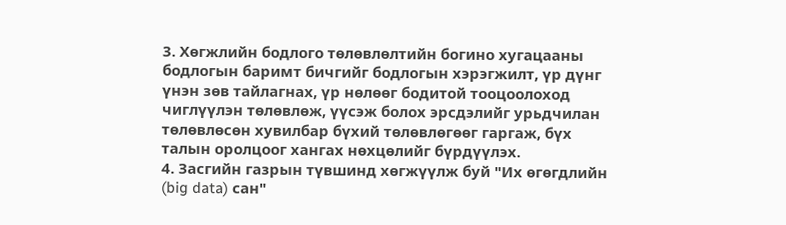3. Хөгжлийн бодлого төлөвлөлтийн богино хугацааны бодлогын баримт бичгийг бодлогын хэрэгжилт, үр дүнг үнэн зөв тайлагнах, үр нөлөөг бодитой тооцоолоход чиглүүлэн төлөвлөж, үүсэж болох эрсдэлийг урьдчилан төлөвлөсөн хувилбар бүхий төлөвлөгөөг гаргаж, бүх талын оролцоог хангах нөхцөлийг бүрдүүлэх.
4. Засгийн газрын түвшинд хөгжүүлж буй "Их өгөгдлийн (big data) сан"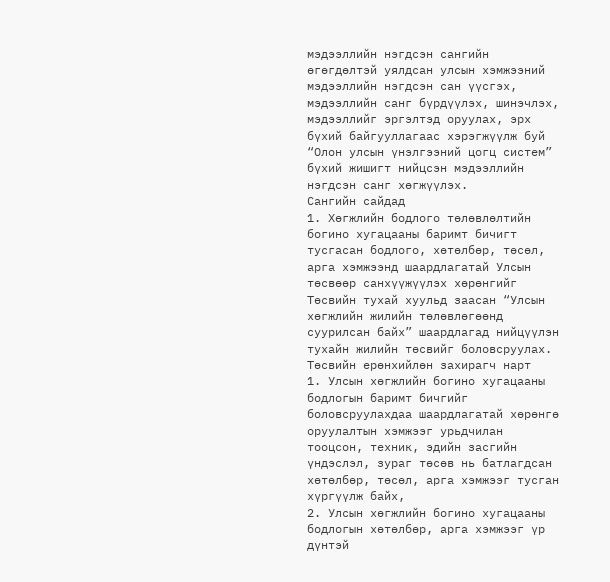мэдээллийн нэгдсэн сангийн өгөгдөлтэй уялдсан улсын хэмжээний мэдээллийн нэгдсэн сан үүсгэх, мэдээллийн санг бүрдүүлэх, шинэчлэх, мэдээллийг эргэлтэд оруулах, эрх бүхий байгууллагаас хэрэгжүүлж буй “Олон улсын үнэлгээний цогц систем” бүхий жишигт нийцсэн мэдээллийн нэгдсэн санг хөгжүүлэх.
Сангийн сайдад
1. Хөгжлийн бодлого төлөвлөлтийн богино хугацааны баримт бичигт тусгасан бодлого, хөтөлбөр, төсөл, арга хэмжээнд шаардлагатай Улсын төсвөөр санхүүжүүлэх хөрөнгийг Төсвийн тухай хуульд заасан “Улсын хөгжлийн жилийн төлөвлөгөөнд суурилсан байх” шаардлагад нийцүүлэн тухайн жилийн төсвийг боловсруулах.
Төсвийн ерөнхийлөн захирагч нарт
1. Улсын хөгжлийн богино хугацааны бодлогын баримт бичгийг боловсруулахдаа шаардлагатай хөрөнгө оруулалтын хэмжээг урьдчилан тооцсон, техник, эдийн засгийн үндэслэл, зураг төсөв нь батлагдсан хөтөлбөр, төсөл, арга хэмжээг тусган хүргүүлж байх,
2. Улсын хөгжлийн богино хугацааны бодлогын хөтөлбөр, арга хэмжээг үр дүнтэй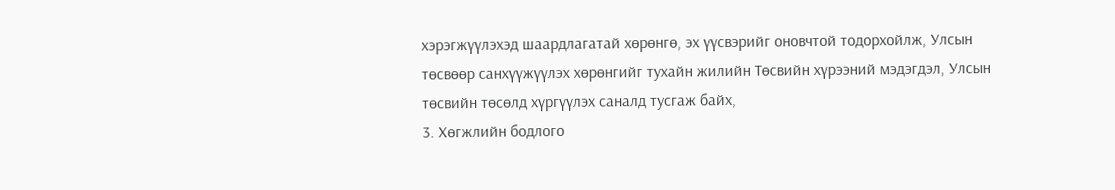хэрэгжүүлэхэд шаардлагатай хөрөнгө, эх үүсвэрийг оновчтой тодорхойлж, Улсын төсвөөр санхүүжүүлэх хөрөнгийг тухайн жилийн Төсвийн хүрээний мэдэгдэл, Улсын төсвийн төсөлд хүргүүлэх саналд тусгаж байх,
3. Хөгжлийн бодлого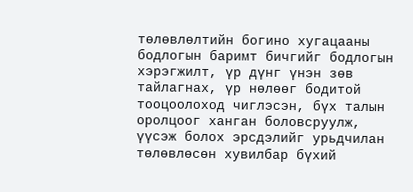төлөвлөлтийн богино хугацааны бодлогын баримт бичгийг бодлогын хэрэгжилт, үр дүнг үнэн зөв тайлагнах, үр нөлөөг бодитой тооцоолоход чиглэсэн, бүх талын оролцоог ханган боловсруулж, үүсэж болох эрсдэлийг урьдчилан төлөвлөсөн хувилбар бүхий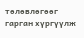төлөвлөгөөг гарган хүргүүлж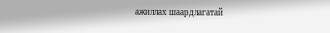ажиллах шаардлагатай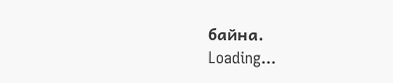байна.
Loading...